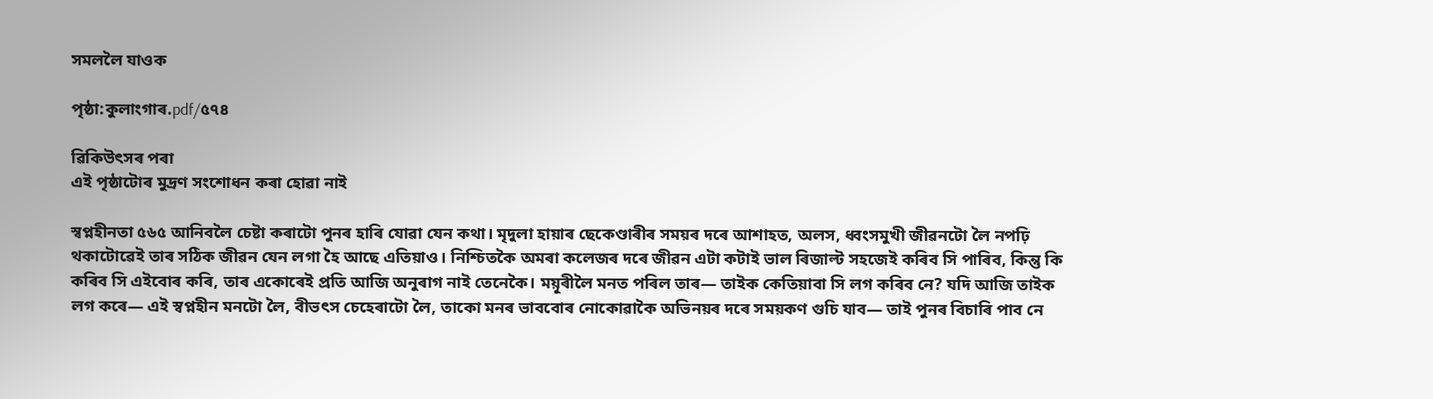সমললৈ যাওক

পৃষ্ঠা:কুলাংগাৰ.pdf/৫৭৪

ৱিকিউৎসৰ পৰা
এই পৃষ্ঠাটোৰ মুদ্ৰণ সংশোধন কৰা হোৱা নাই

স্বপ্নহীনতা ৫৬৫ আনিবলৈ চেষ্টা কৰাটো পুনৰ হাৰি যোৱা যেন কথা। মৃদুলা হায়াৰ ছেকেণ্ডাৰীৰ সময়ৰ দৰে আশাহত, অলস, ধ্বংসমুখী জীৱনটো লৈ নপঢ়ি থকাটোৱেই তাৰ সঠিক জীৱন যেন লগা হৈ আছে এতিয়াও। নিশ্চিতকৈ অমৰা কলেজৰ দৰে জীৱন এটা কটাই ভাল ৰিজাল্ট সহজেই কৰিব সি পাৰিব, কিন্তু কি কৰিব সি এইবোৰ কৰি, তাৰ একোৰেই প্ৰতি আজি অনুৰাগ নাই তেনেকৈ। ময়ূৰীলৈ মনত পৰিল তাৰ— তাইক কেতিয়াবা সি লগ কৰিব নে? যদি আজি তাইক লগ কৰে— এই স্বপ্নহীন মনটো লৈ, বীভৎস চেহেৰাটো লৈ, তাকো মনৰ ভাববোৰ নোকোৱাকৈ অভিনয়ৰ দৰে সময়কণ গুচি যাব— তাই পুনৰ বিচাৰি পাব নে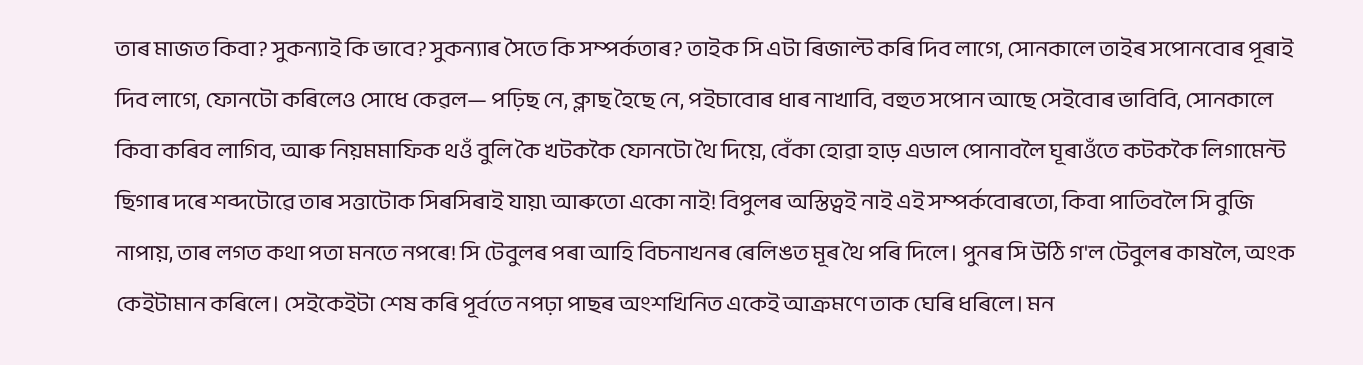তাৰ মাজত কিবা? সুকন্যাই কি ভাবে? সুকন্যাৰ সৈতে কি সম্পৰ্কতাৰ? তাইক সি এটা ৰিজাল্ট কৰি দিব লাগে, সোনকালে তাইৰ সপোনবোৰ পূৰাই দিব লাগে, ফোনটো কৰিলেও সোধে কেৱল— পঢ়িছ নে, ক্লাছ হৈছে নে, পইচাবোৰ ধাৰ নাখাবি, বহুত সপোন আছে সেইবোৰ ভাবিবি, সোনকালে কিবা কৰিব লাগিব, আৰু নিয়মমাফিক থওঁ বুলি কৈ খটককৈ ফোনটো থৈ দিয়ে, বেঁকা হোৱা হাড় এডাল পোনাবলৈ ঘূৰাওঁতে কটককৈ লিগামেন্ট ছিগাৰ দৰে শব্দটোৱে তাৰ সত্তাটোক সিৰসিৰাই যায়৷ আৰুতো একো নাই! বিপুলৰ অস্তিত্বই নাই এই সম্পৰ্কবোৰতো, কিবা পাতিবলৈ সি বুজি নাপায়, তাৰ লগত কথা পতা মনতে নপৰে! সি টেবুলৰ পৰা আহি বিচনাখনৰ ৰেলিঙত মূৰ থৈ পৰি দিলে। পুনৰ সি উঠি গ'ল টেবুলৰ কাষলৈ, অংক কেইটামান কৰিলে। সেইকেইটা শেষ কৰি পূৰ্বতে নপঢ়া পাছৰ অংশখিনিত একেই আক্ৰমণে তাক ঘেৰি ধৰিলে। মন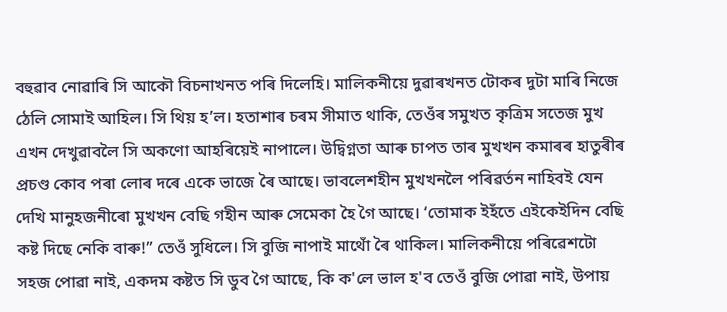বহুৱাব নোৱাৰি সি আকৌ বিচনাখনত পৰি দিলেহি। মালিকনীয়ে দুৱাৰখনত টোকৰ দুটা মাৰি নিজে ঠেলি সোমাই আহিল। সি থিয় হ’ল। হতাশাৰ চৰম সীমাত থাকি, তেওঁৰ সমুখত কৃত্ৰিম সতেজ মুখ এখন দেখুৱাবলৈ সি অকণো আহৰিয়েই নাপালে। উদ্বিগ্নতা আৰু চাপত তাৰ মুখখন কমাৰৰ হাতুৰীৰ প্ৰচণ্ড কোব পৰা লোৰ দৰে একে ভাজে ৰৈ আছে। ভাবলেশহীন মুখখনলৈ পৰিৱৰ্তন নাহিবই যেন দেখি মানুহজনীৰো মুখখন বেছি গহীন আৰু সেমেকা হৈ গৈ আছে। ‘তোমাক ইহঁতে এইকেইদিন বেছি কষ্ট দিছে নেকি বাৰু!” তেওঁ সুধিলে। সি বুজি নাপাই মাথোঁ ৰৈ থাকিল। মালিকনীয়ে পৰিৱেশটো সহজ পোৱা নাই, একদম কষ্টত সি ডুব গৈ আছে, কি ক'লে ভাল হ'ব তেওঁ বুজি পোৱা নাই, উপায়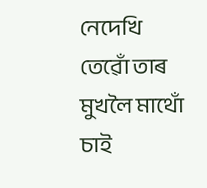নেদেখি তেৱোঁ তাৰ মুখলৈ মাথোঁ চাই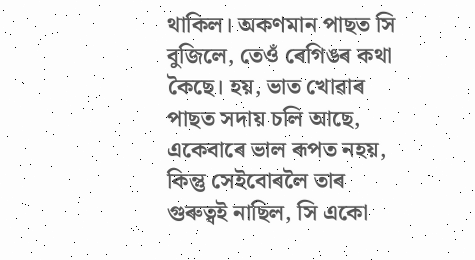থাকিল। অকণমান পাছত সি বুজিলে, তেওঁ ৰেগিঙৰ কথা কৈছে। হয়, ভাত খোৱাৰ পাছত সদায় চলি আছে, একেবাৰে ভাল ৰূপত নহয়, কিন্তু সেইবোৰলৈ তাৰ গুৰুত্বই নাছিল, সি একো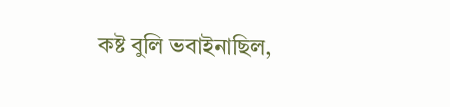কষ্ট বুলি ভবাইনাছিল,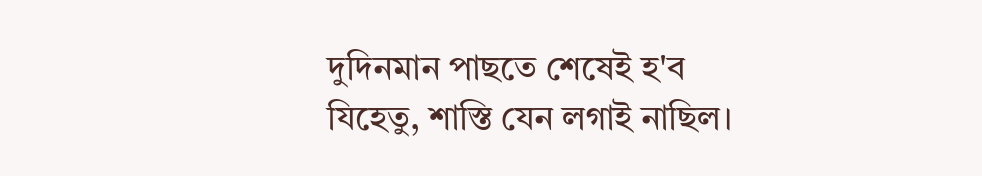দুদিনমান পাছতে শেষেই হ'ব যিহেতু, শাস্তি যেন লগাই নাছিল।